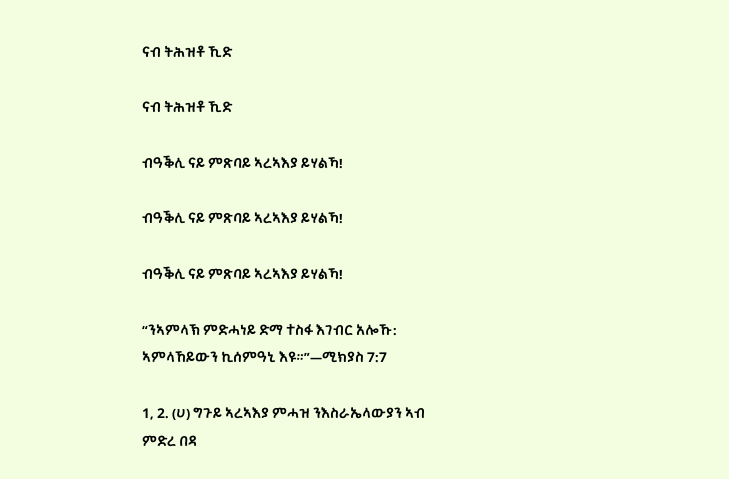ናብ ትሕዝቶ ኺድ

ናብ ትሕዝቶ ኺድ

ብዓቕሊ ናይ ምጽባይ ኣረኣእያ ይሃልኻ!

ብዓቕሊ ናይ ምጽባይ ኣረኣእያ ይሃልኻ!

ብዓቕሊ ናይ ምጽባይ ኣረኣእያ ይሃልኻ!

“ንኣምላኽ ምድሓነይ ድማ ተስፋ እገብር አሎኹ: ኣምላኸይውን ኪሰምዓኒ እዩ።”—ሚክያስ 7:7

1, 2. (ሀ) ግጉይ ኣረኣእያ ምሓዝ ንእስራኤላውያን ኣብ ምድረ በዳ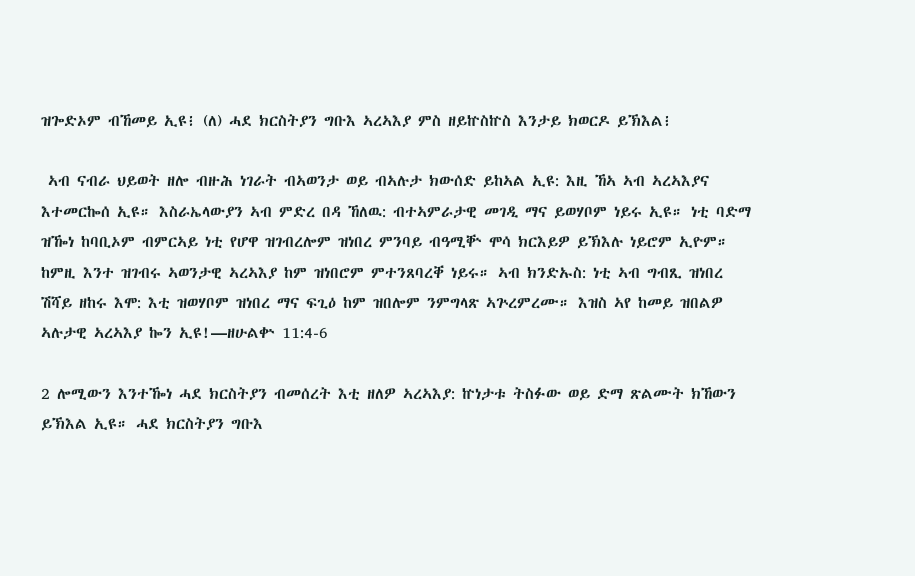ዝጐድኦም ብኸመይ ኢዩ፧ (ለ) ሓደ ክርስትያን ግቡእ ኣረኣእያ ምስ ዘይኵስኵስ እንታይ ክወርዶ ይኽእል፧

 ኣብ ናብራ ህይወት ዘሎ ብዙሕ ነገራት ብኣወንታ ወይ ብኣሉታ ክውሰድ ይከኣል ኢዩ: እዚ ኸኣ ኣብ ኣረኣእያና እተመርኰሰ ኢዩ። እስራኤላውያን ኣብ ምድረ በዳ ኸለዉ: ብተኣምራታዊ መገዲ ማና ይወሃቦም ነይሩ ኢዩ። ነቲ ባድማ ዝዀነ ከባቢኦም ብምርኣይ ነቲ የሆዋ ዝገብረሎም ዝነበረ ምንባይ ብዓሚቝ ሞሳ ክርእይዎ ይኽእሉ ነይሮም ኢዮም። ከምዚ እንተ ዝገብሩ ኣወንታዊ ኣረኣእያ ከም ዝነበሮም ምተንጸባረቐ ነይሩ። ኣብ ክንድኡስ: ነቲ ኣብ ግብጺ ዝነበረ ሽሻይ ዘከሩ እሞ: እቲ ዝወሃቦም ዝነበረ ማና ፍጊዕ ከም ዝበሎም ንምግላጽ ኣጕረምረሙ። እዝስ ኣየ ከመይ ዝበልዎ ኣሉታዊ ኣረኣእያ ኰን ኢዩ!—ዘሁልቍ 11:4-6

2 ሎሚውን እንተዀነ ሓደ ክርስትያን ብመሰረት እቲ ዘለዎ ኣረኣእያ: ኵነታቱ ትስፉው ወይ ድማ ጽልሙት ክኸውን ይኽእል ኢዩ። ሓደ ክርስትያን ግቡእ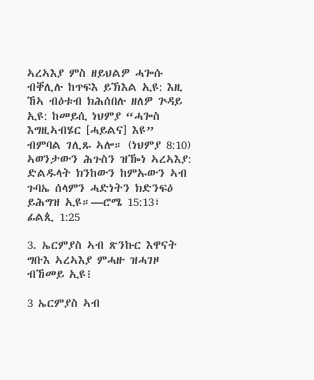ኣረኣእያ ምስ ዘይህልዎ ሓጐሱ ብቐሊሉ ከጥፍእ ይኽእል ኢዩ: እዚ ኸኣ ብዕቱብ ክሕሰበሉ ዘለዎ ጕዳይ ኢዩ: ከመይሲ ነህምያ “ሓጐስ እግዚኣብሄር [ሓይልና] እዩ” ብምባል ገሊጹ ኣሎ። (ነህምያ 8:10) ኣወንታውን ሕጉስን ዝዀነ ኣረኣእያ: ድልዱላት ክንከውን ከምኡውን ኣብ ጉባኤ ሰላምን ሓድነትን ክድንፍዕ ይሕግዝ ኢዩ።—ሮሜ 15:13፣ ፊልጲ 1:25

3. ኤርምያስ ኣብ ጽንኩር እዋናት ግቡእ ኣረኣእያ ምሓዙ ዝሓገዞ ብኸመይ ኢዩ፧

3 ኤርምያስ ኣብ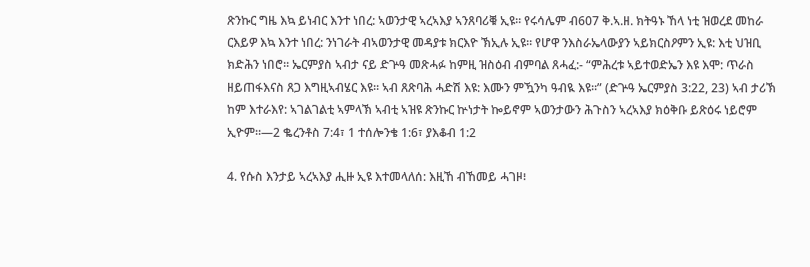ጽንኩር ግዜ እኳ ይነብር እንተ ነበረ: ኣወንታዊ ኣረኣእያ ኣንጸባሪቑ ኢዩ። የሩሳሌም ብ607 ቅ.ኣ.ዘ. ክትዓኑ ኸላ ነቲ ዝወረደ መከራ ርእይዎ እኳ እንተ ነበረ: ንነገራት ብኣወንታዊ መዳያቱ ክርእዮ ኽኢሉ ኢዩ። የሆዋ ንእስራኤላውያን ኣይክርስዖምን ኢዩ: እቲ ህዝቢ ክድሕን ነበሮ። ኤርምያስ ኣብታ ናይ ድጕዓ መጽሓፉ ከምዚ ዝስዕብ ብምባል ጸሓፈ:- “ምሕረቱ ኣይተወድኤን እዩ እሞ: ጥራስ ዘይጠፋእናስ ጸጋ እግዚኣብሄር እዩ። ኣብ ጸጽባሕ ሓድሽ እዩ: እሙን ምዃንካ ዓብዪ እዩ።” (ድጕዓ ኤርምያስ 3:22, 23) ኣብ ታሪኽ ከም እተራእየ: ኣገልገልቲ ኣምላኽ ኣብቲ ኣዝዩ ጽንኩር ኵነታት ኰይኖም ኣወንታውን ሕጉስን ኣረኣእያ ክዕቅቡ ይጽዕሩ ነይሮም ኢዮም።—2 ቈረንቶስ 7:4፣ 1 ተሰሎንቄ 1:6፣ ያእቆብ 1:2

4. የሱስ እንታይ ኣረኣእያ ሒዙ ኢዩ እተመላለሰ: እዚኸ ብኸመይ ሓገዞ፧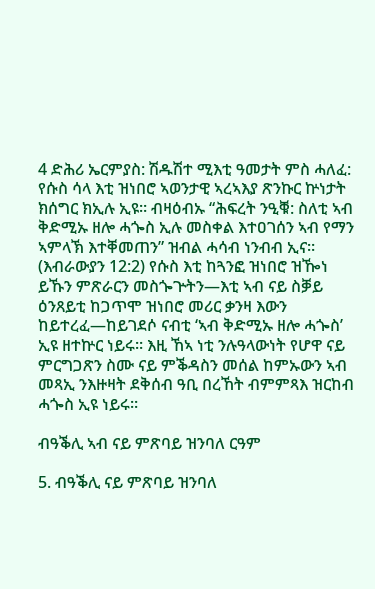4 ድሕሪ ኤርምያስ: ሽዱሽተ ሚእቲ ዓመታት ምስ ሓለፈ: የሱስ ሳላ እቲ ዝነበሮ ኣወንታዊ ኣረኣእያ ጽንኩር ኵነታት ክሰግር ክኢሉ ኢዩ። ብዛዕብኡ “ሕፍረት ንዒቑ: ስለቲ ኣብ ቅድሚኡ ዘሎ ሓጐስ ኢሉ መስቀል እተዐገሰን ኣብ የማን ኣምላኽ እተቐመጠን” ዝብል ሓሳብ ነንብብ ኢና። (እብራውያን 12:2) የሱስ እቲ ከጓንፎ ዝነበሮ ዝዀነ ይኹን ምጽራርን መስጐጕትን—እቲ ኣብ ናይ ስቓይ ዕንጸይቲ ከጋጥሞ ዝነበሮ መሪር ቃንዛ እውን ከይተረፈ—ከይገደሶ ናብቲ ‘ኣብ ቅድሚኡ ዘሎ ሓጐስ’ ኢዩ ዘተኵር ነይሩ። እዚ ኸኣ ነቲ ንሉዓላውነት የሆዋ ናይ ምርግጋጽን ስሙ ናይ ምቕዳስን መሰል ከምኡውን ኣብ መጻኢ ንእዙዛት ደቅሰብ ዓቢ በረኸት ብምምጻእ ዝርከብ ሓጐስ ኢዩ ነይሩ።

ብዓቕሊ ኣብ ናይ ምጽባይ ዝንባለ ርዓም

5. ብዓቕሊ ናይ ምጽባይ ዝንባለ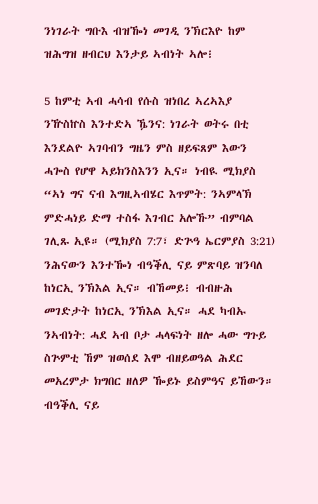ንነገራት ግቡእ ብዝዀነ መገዲ ንኽርእዮ ከም ዝሕግዝ ዘብርህ እንታይ ኣብነት ኣሎ፧

5 ከምቲ ኣብ ሓሳብ የሱስ ዝነበረ ኣረኣእያ ንዅስኵስ እንተድኣ ዄንና: ነገራት ወትሩ በቲ እንደልዮ ኣገባብን ግዜን ምስ ዘይፍጸም እውን ሓጐስ የሆዋ ኣይክንስእንን ኢና። ነብዪ ሚክያስ “ኣነ ግና ናብ እግዚኣብሄር እጥምት: ንኣምላኽ ምድሓነይ ድማ ተስፋ እገብር አሎኹ” ብምባል ገሊጹ ኢዩ። (ሚክያስ 7:7፣ ድጕዓ ኤርምያስ 3:21) ንሕናውን እንተዀነ ብዓቕሊ ናይ ምጽባይ ዝንባለ ከነርኢ ንኽእል ኢና። ብኸመይ፧ ብብዙሕ መገድታት ከነርኢ ንኽእል ኢና። ሓደ ካብኡ ንኣብነት: ሓደ ኣብ ቦታ ሓላፍነት ዘሎ ሓው ግጉይ ስጕምቲ ኸም ዝወሰደ እሞ ብዘይወዓል ሕደር መአረምታ ክግበር ዘለዎ ዀይኑ ይስምዓና ይኸውን። ብዓቕሊ ናይ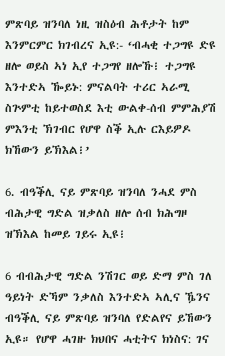ምጽባይ ዝንባለ ነዚ ዝስዕብ ሕቶታት ከም እንምርምር ክገብረና ኢዩ:- ‘ብሓቂ ተጋግዩ ድዩ ዘሎ ወይስ ኣነ ኢየ ተጋግየ ዘሎኹ፧ ተጋግዩ እንተድኣ ዀይኑ: ምናልባት ተሪር ኣራሚ ስጕምቲ ከይተወስደ እቲ ውልቀ-ሰብ ምምሕያሽ ምእንቲ ኽገብር የሆዋ ስቕ ኢሉ ርእይዎዶ ክኸውን ይኽእል፧’

6. ብዓቕሊ ናይ ምጽባይ ዝንባለ ንሓደ ምስ ብሕታዊ ግድል ዝቃለስ ዘሎ ሰብ ክሕግዞ ዝኽእል ከመይ ገይሩ ኢዩ፧

6 ብብሕታዊ ግድል ንሽገር ወይ ድማ ምስ ገለ ዓይነት ድኻም ንቃለስ እንተድኣ ኣሊና ዄንና ብዓቕሊ ናይ ምጽባይ ዝንባለ የድልየና ይኸውን ኢዩ። የሆዋ ሓገዙ ክህበና ሓቲትና ክነስና: ገና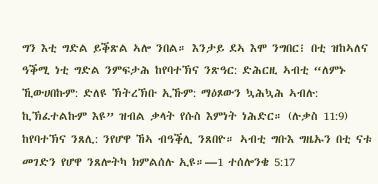ግን እቲ ግድል ይቕጽል ኣሎ ንበል። እንታይ ደኣ እሞ ንግበር፧ በቲ ዝከኣለና ዓቕሚ ነቲ ግድል ንምፍታሕ ከየባተኽና ንጽዓር: ድሕርዚ ኣብቲ “ለምኑ ኺውሀበኩም: ድለዩ ኽትረኽቡ ኢኹም: ማዕጾውን ኳሕኳሕ ኣብሉ: ኪኽፈተልኩም እዩ” ዝብል ቃላት የሱስ እምነት ነሕድር። (ሉቃስ 11:9) ከየባተኽና ንጸሊ: ንየሆዋ ኸኣ ብዓቕሊ ንጸበዮ። ኣብቲ ግቡእ ግዜኡን በቲ ናቱ መገድን የሆዋ ንጸሎትካ ክምልሰሉ ኢዩ።—1 ተሰሎንቄ 5:17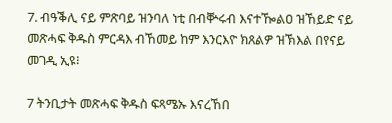7. ብዓቕሊ ናይ ምጽባይ ዝንባለ ነቲ በብቝሩብ እናተዀልዐ ዝኸይድ ናይ መጽሓፍ ቅዱስ ምርዳእ ብኸመይ ከም እንርእዮ ክጸልዎ ዝኽእል በየናይ መገዲ ኢዩ፧

7 ትንቢታት መጽሓፍ ቅዱስ ፍጻሜኡ እናረኸበ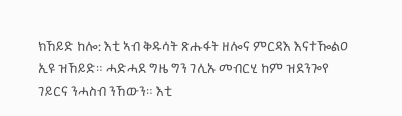ክኸይድ ከሎ: እቲ ኣብ ቅዱሳት ጽሑፋት ዘሎና ምርዳእ እናተዀልዐ ኢዩ ዝኸይድ። ሓድሓደ ግዜ ግን ገሊኡ መብርሂ ከም ዝደንጐየ ገይርና ንሓስብ ንኸውን። እቲ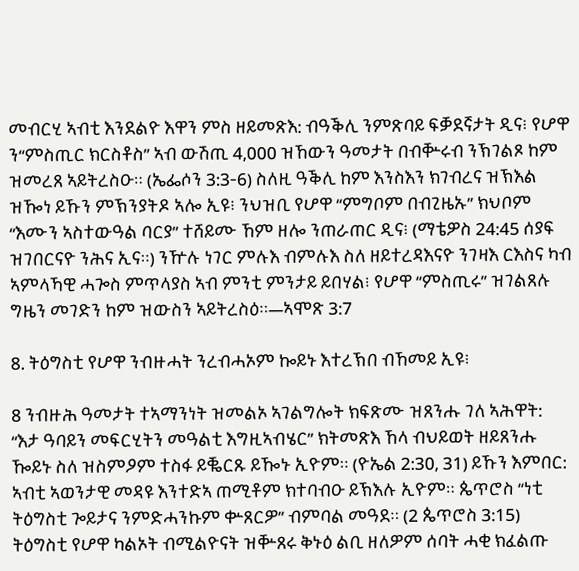መብርሂ ኣብቲ እንደልዮ እዋን ምስ ዘይመጽእ: ብዓቕሊ ንምጽባይ ፍቓደኛታት ዲና፧ የሆዋ ን“ምስጢር ክርስቶስ” ኣብ ውሽጢ 4,000 ዝኸውን ዓመታት በብቝሩብ ንኽገልጾ ከም ዝመረጸ ኣይትረስዑ። (ኤፌሶን 3:3-6) ስለዚ ዓቕሊ ከም እንስእን ክገብረና ዝኽእል ዝዀነ ይኹን ምኽንያትዶ ኣሎ ኢዩ፧ ንህዝቢ የሆዋ “ምግቦም በብጊዜኡ” ክህቦም “እሙን ኣስተውዓል ባርያ” ተሸይሙ ኸም ዘሎ ንጠራጠር ዲና፧ (ማቴዎስ 24:45 ሰያፍ ዝገበርናዮ ንሕና ኢና።) ንዅሉ ነገር ምሉእ ብምሉእ ስለ ዘይተረዳእናዮ ንገዛእ ርእስና ካብ ኣምላኻዊ ሓጐስ ምጥላያስ ኣብ ምንቲ ምንታይ ይበሃል፧ የሆዋ “ምስጢሩ” ዝገልጸሉ ግዜን መገድን ከም ዝውስን ኣይትረስዕ።—ኣሞጽ 3:7

8. ትዕግስቲ የሆዋ ንብዙሓት ንረብሓኦም ኰይኑ እተረኽበ ብኸመይ ኢዩ፧

8 ንብዙሕ ዓመታት ተኣማንነት ዝመልኦ ኣገልግሎት ክፍጽሙ ዝጸንሑ ገለ ኣሕዋት: “እታ ዓባይን መፍርሂትን መዓልቲ እግዚኣብሄር” ክትመጽእ ኸላ ብህይወት ዘይጸንሑ ዀይኑ ስለ ዝስምዖም ተስፋ ይቘርጹ ይዀኑ ኢዮም። (ዮኤል 2:30, 31) ይኹን እምበር: ኣብቲ ኣወንታዊ መዳዩ እንተድኣ ጠሚቶም ክተባብዑ ይኽእሉ ኢዮም። ጴጥሮስ “ነቲ ትዕግስቲ ጐይታና ንምድሓንኩም ቍጸርዎ” ብምባል መዓደ። (2 ጴጥሮስ 3:15) ትዕግስቲ የሆዋ ካልኦት ብሚልዮናት ዝቝጸሩ ቅኑዕ ልቢ ዘለዎም ሰባት ሓቂ ክፈልጡ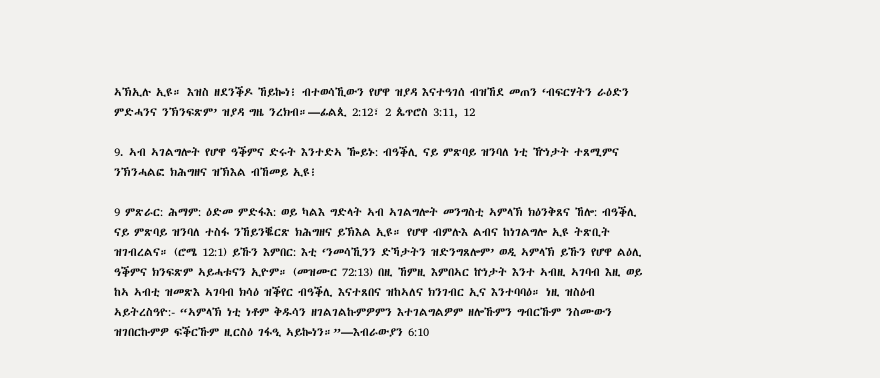ኣኽኢሉ ኢዩ። እዝስ ዘደንቕዶ ኸይኰነ፧ ብተወሳኺውን የሆዋ ዝያዳ እናተዓገሰ ብዝኸደ መጠን ‘ብፍርሃትን ራዕድን ምድሓንና ንኽንፍጽም’ ዝያዳ ግዜ ንረክብ።—ፊልጲ 2:12፣ 2 ጴጥሮስ 3:11, 12

9. ኣብ ኣገልግሎት የሆዋ ዓቕምና ድሩት እንተድኣ ዀይኑ: ብዓቕሊ ናይ ምጽባይ ዝንባለ ነቲ ዅነታት ተጸሚምና ንኽንሓልፎ ክሕግዘና ዝኽእል ብኸመይ ኢዩ፧

9 ምጽራር: ሕማም: ዕድመ ምድፋእ: ወይ ካልእ ግድላት ኣብ ኣገልግሎት መንግስቲ ኣምላኽ ክዕንቅጸና ኸሎ: ብዓቕሊ ናይ ምጽባይ ዝንባለ ተስፋ ንኸይንቘርጽ ክሕግዘና ይኽእል ኢዩ። የሆዋ ብምሉእ ልብና ከነገልግሎ ኢዩ ትጽቢት ዝገብረልና። (ሮሜ 12:1) ይኹን እምበር: እቲ ‘ንመሳኺንን ድኻታትን ዝድንግጸሎም’ ወዲ ኣምላኽ ይኹን የሆዋ ልዕሊ ዓቕምና ክንፍጽም ኣይሓቱናን ኢዮም። (መዝሙር 72:13) በዚ ኸምዚ እምበኣር ኵነታት እንተ ኣብዚ ኣገባብ እዚ ወይ ከኣ ኣብቲ ዝመጽእ ኣገባብ ክሳዕ ዝቕየር ብዓቕሊ እናተጸበና ዝከኣለና ክንገብር ኢና እንተባባዕ። ነዚ ዝስዕብ ኣይትረስዓዮ:- “ኣምላኽ ነቲ ነቶም ቅዱሳን ዘገልገልኩምዎምን እተገልግልዎም ዘሎኹምን ግብርኹም ንስሙውን ዝገበርኩምዎ ፍቕርኹም ዚርስዕ ገፋዒ ኣይኰነን።”—እብራውያን 6:10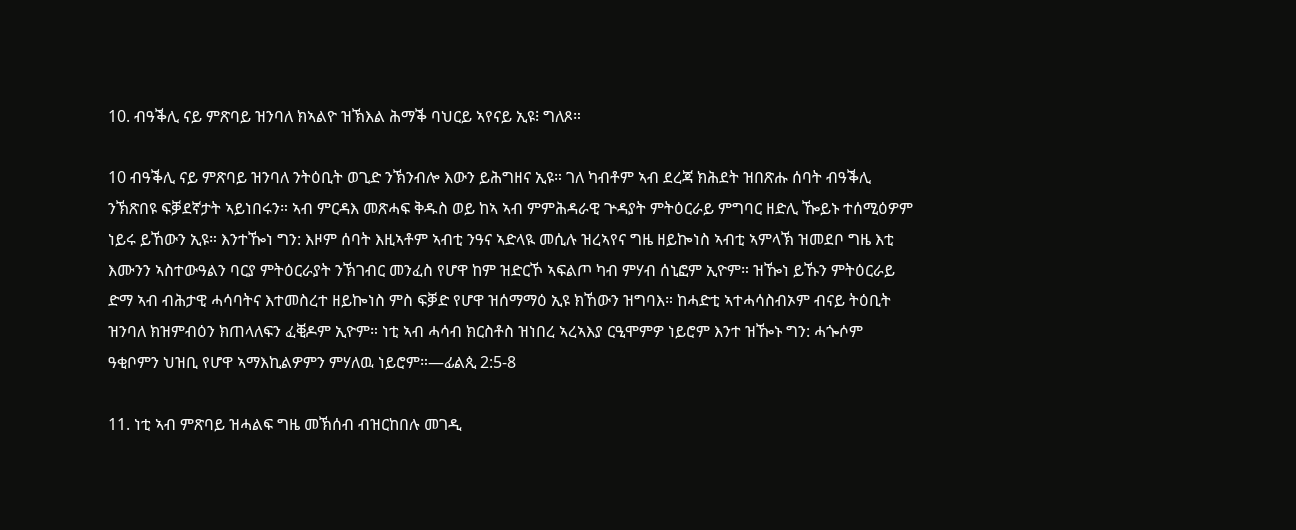10. ብዓቕሊ ናይ ምጽባይ ዝንባለ ክኣልዮ ዝኽእል ሕማቕ ባህርይ ኣየናይ ኢዩ፧ ግለጾ።

10 ብዓቕሊ ናይ ምጽባይ ዝንባለ ንትዕቢት ወጊድ ንኽንብሎ እውን ይሕግዘና ኢዩ። ገለ ካብቶም ኣብ ደረጃ ክሕደት ዝበጽሑ ሰባት ብዓቕሊ ንኽጽበዩ ፍቓደኛታት ኣይነበሩን። ኣብ ምርዳእ መጽሓፍ ቅዱስ ወይ ከኣ ኣብ ምምሕዳራዊ ጕዳያት ምትዕርራይ ምግባር ዘድሊ ዀይኑ ተሰሚዕዎም ነይሩ ይኸውን ኢዩ። እንተዀነ ግን: እዞም ሰባት እዚኣቶም ኣብቲ ንዓና ኣድላዪ መሲሉ ዝረኣየና ግዜ ዘይኰነስ ኣብቲ ኣምላኽ ዝመደቦ ግዜ እቲ እሙንን ኣስተውዓልን ባርያ ምትዕርራያት ንኽገብር መንፈስ የሆዋ ከም ዝድርኾ ኣፍልጦ ካብ ምሃብ ሰኒፎም ኢዮም። ዝዀነ ይኹን ምትዕርራይ ድማ ኣብ ብሕታዊ ሓሳባትና እተመስረተ ዘይኰነስ ምስ ፍቓድ የሆዋ ዝሰማማዕ ኢዩ ክኸውን ዝግባእ። ከሓድቲ ኣተሓሳስብኦም ብናይ ትዕቢት ዝንባለ ክዝምብዕን ክጠላለፍን ፈቒዶም ኢዮም። ነቲ ኣብ ሓሳብ ክርስቶስ ዝነበረ ኣረኣእያ ርዒሞምዎ ነይሮም እንተ ዝዀኑ ግን: ሓጐሶም ዓቂቦምን ህዝቢ የሆዋ ኣማእኪልዎምን ምሃለዉ ነይሮም።—ፊልጲ 2:5-8

11. ነቲ ኣብ ምጽባይ ዝሓልፍ ግዜ መኽሰብ ብዝርከበሉ መገዲ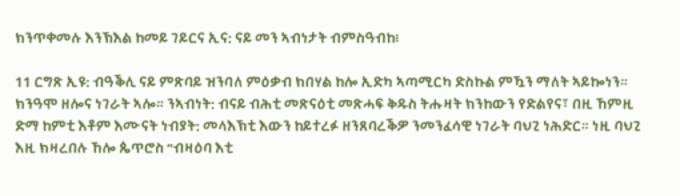ክንጥቀመሉ እንኽእል ከመይ ገይርና ኢና: ናይ መን ኣብነታት ብምስዓብከ፧

11 ርግጽ ኢዩ: ብዓቕሊ ናይ ምጽባይ ዝንባለ ምዕቃብ ክበሃል ከሎ ኢድካ ኣጣሚርካ ድስኩል ምዃን ማለት ኣይኰነን። ክንዓሞ ዘሎና ነገራት ኣሎ። ንኣብነት: ብናይ ብሕቲ መጽናዕቲ መጽሓፍ ቅዱስ ትሑዛት ክንከውን የድልየና፣ በዚ ኸምዚ ድማ ከምቲ እቶም እሙናት ነብያት: መላእኽቲ እውን ከይተረፉ ዘንጸባረቕዎ ንመንፈሳዊ ነገራት ባህጊ ነሕድር። ነዚ ባህጊ እዚ ክዛረበሉ ኸሎ ጴጥሮስ “ብዛዕባ እቲ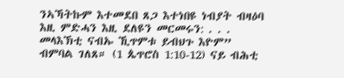ንኣኻትኩም እተመደበ ጸጋ እተነበዩ ነብያት ብዛዕባ እዚ ምድሓን እዚ ደለዩን መርመሩን: . . . መላእኽቲ ናብኡ ኺጥምቱ ይብህጉ እዮም” ብምባል ገለጸ። (1 ጴጥሮስ 1:10-12) ናይ ብሕቲ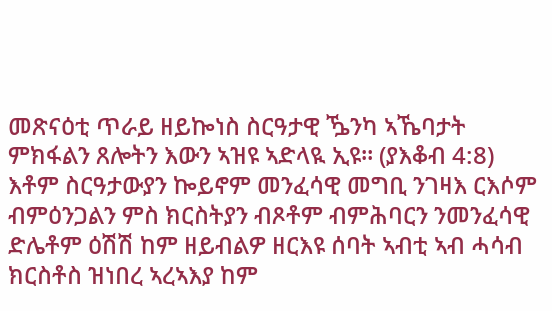መጽናዕቲ ጥራይ ዘይኰነስ ስርዓታዊ ዄንካ ኣኼባታት ምክፋልን ጸሎትን እውን ኣዝዩ ኣድላዪ ኢዩ። (ያእቆብ 4:8) እቶም ስርዓታውያን ኰይኖም መንፈሳዊ መግቢ ንገዛእ ርእሶም ብምዕንጋልን ምስ ክርስትያን ብጾቶም ብምሕባርን ንመንፈሳዊ ድሌቶም ዕሽሽ ከም ዘይብልዎ ዘርእዩ ሰባት ኣብቲ ኣብ ሓሳብ ክርስቶስ ዝነበረ ኣረኣእያ ከም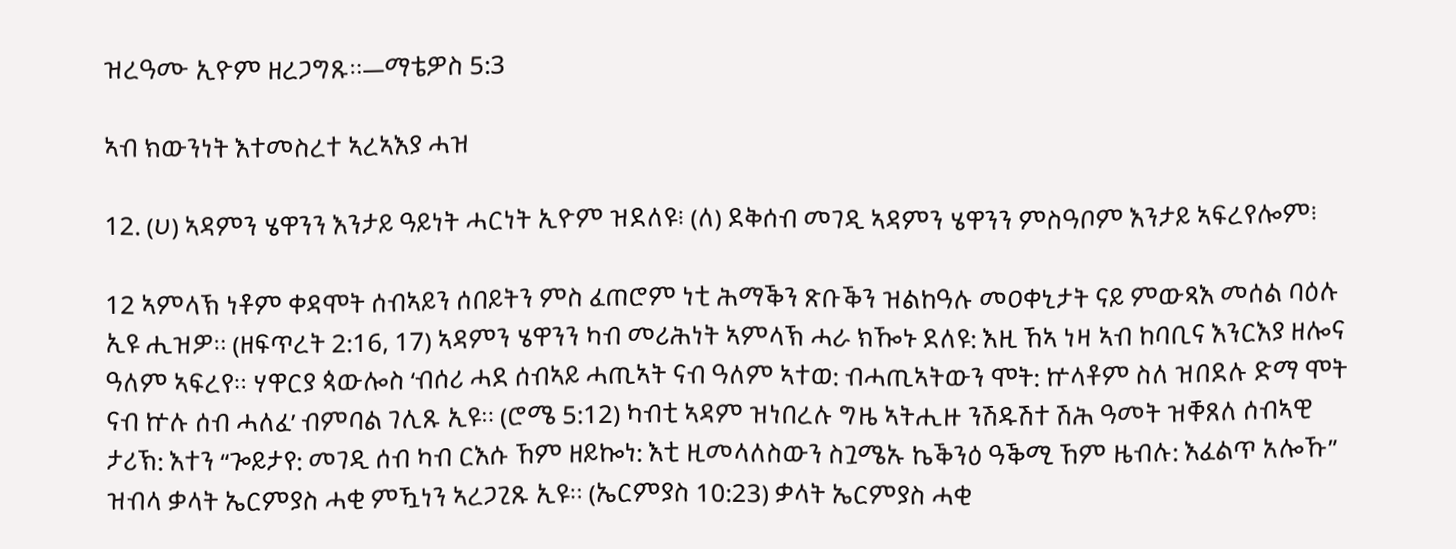ዝረዓሙ ኢዮም ዘረጋግጹ።—ማቴዎስ 5:3

ኣብ ክውንነት እተመስረተ ኣረኣእያ ሓዝ

12. (ሀ) ኣዳምን ሄዋንን እንታይ ዓይነት ሓርነት ኢዮም ዝደለዩ፧ (ለ) ደቅሰብ መገዲ ኣዳምን ሄዋንን ምስዓቦም እንታይ ኣፍረየሎም፧

12 ኣምላኽ ነቶም ቀዳሞት ሰብኣይን ሰበይትን ምስ ፈጠሮም ነቲ ሕማቕን ጽቡቕን ዝልከዓሉ መዐቀኒታት ናይ ምውጻእ መሰል ባዕሉ ኢዩ ሒዝዎ። (ዘፍጥረት 2:16, 17) ኣዳምን ሄዋንን ካብ መሪሕነት ኣምላኽ ሓራ ክዀኑ ደለዩ: እዚ ኸኣ ነዛ ኣብ ከባቢና እንርእያ ዘሎና ዓለም ኣፍረየ። ሃዋርያ ጳውሎስ ‘ብሰሪ ሓደ ሰብኣይ ሓጢኣት ናብ ዓለም ኣተወ: ብሓጢኣትውን ሞት: ኵላቶም ስለ ዝበደሉ ድማ ሞት ናብ ኵሉ ሰብ ሓለፈ’ ብምባል ገሊጹ ኢዩ። (ሮሜ 5:12) ካብቲ ኣዳም ዝነበረሉ ግዜ ኣትሒዙ ንሽዱሽተ ሽሕ ዓመት ዝቐጸለ ሰብኣዊ ታሪኽ: እተን “ጐይታየ: መገዲ ሰብ ካብ ርእሱ ኸም ዘይኰነ: እቲ ዚመላለስውን ስጓሜኡ ኬቕንዕ ዓቕሚ ኸም ዜብሉ: እፈልጥ አሎኹ” ዝብላ ቃላት ኤርምያስ ሓቂ ምዃነን ኣረጋጊጹ ኢዩ። (ኤርምያስ 10:23) ቃላት ኤርምያስ ሓቂ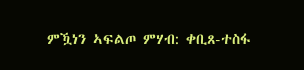ምዃነን ኣፍልጦ ምሃብ: ቀቢጸ-ተስፋ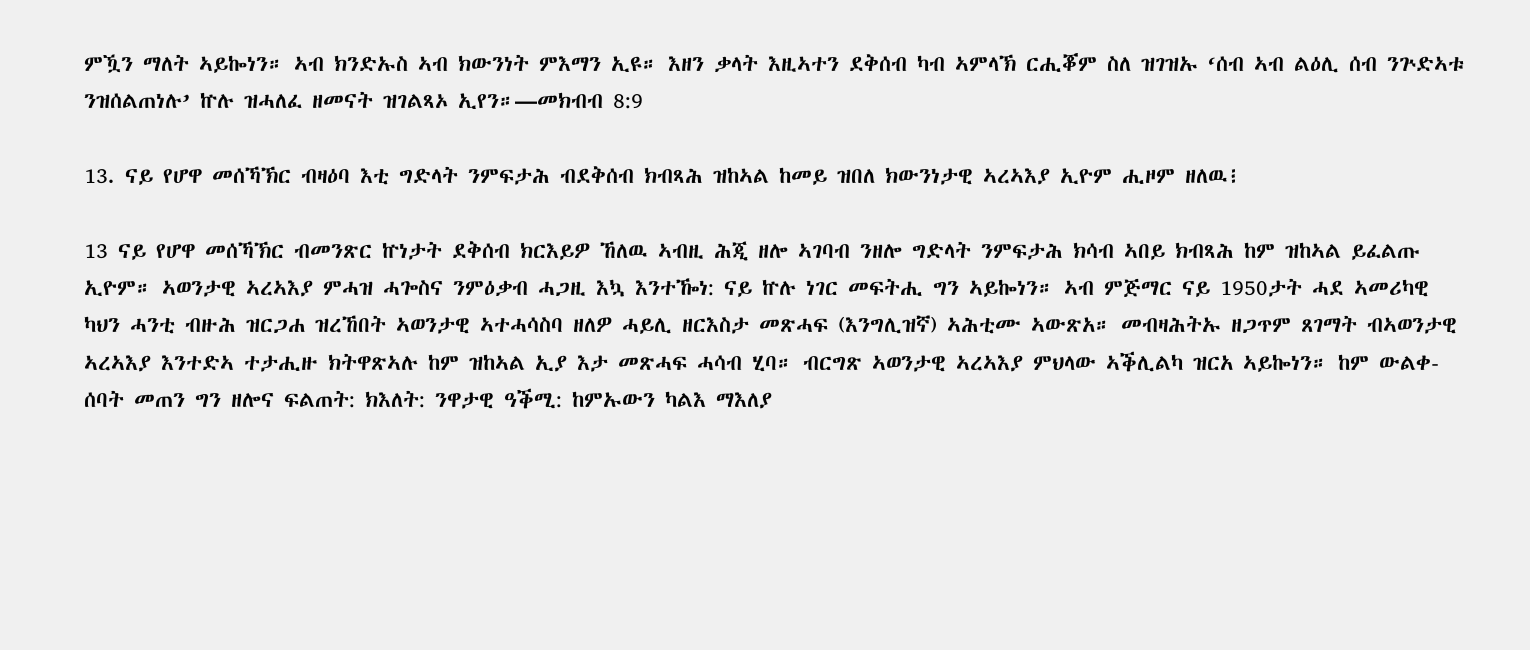ምዃን ማለት ኣይኰነን። ኣብ ክንድኡስ ኣብ ክውንነት ምእማን ኢዩ። እዘን ቃላት እዚኣተን ደቅሰብ ካብ ኣምላኽ ርሒቖም ስለ ዝገዝኡ ‘ሰብ ኣብ ልዕሊ ሰብ ንጕድኣቱ ንዝሰልጠነሉ’ ኵሉ ዝሓለፈ ዘመናት ዝገልጻኦ ኢየን።—መክብብ 8:9

13. ናይ የሆዋ መሰኻኽር ብዛዕባ እቲ ግድላት ንምፍታሕ ብደቅሰብ ክብጻሕ ዝከኣል ከመይ ዝበለ ክውንነታዊ ኣረኣእያ ኢዮም ሒዞም ዘለዉ፧

13 ናይ የሆዋ መሰኻኽር ብመንጽር ኵነታት ደቅሰብ ክርእይዎ ኸለዉ ኣብዚ ሕጂ ዘሎ ኣገባብ ንዘሎ ግድላት ንምፍታሕ ክሳብ ኣበይ ክብጻሕ ከም ዝከኣል ይፈልጡ ኢዮም። ኣወንታዊ ኣረኣእያ ምሓዝ ሓጐስና ንምዕቃብ ሓጋዚ እኳ እንተዀነ: ናይ ኵሉ ነገር መፍትሒ ግን ኣይኰነን። ኣብ ምጅማር ናይ 1950ታት ሓደ ኣመሪካዊ ካህን ሓንቲ ብዙሕ ዝርጋሐ ዝረኸበት ኣወንታዊ ኣተሓሳስባ ዘለዎ ሓይሊ ዘርእስታ መጽሓፍ (እንግሊዝኛ) ኣሕቲሙ ኣውጽአ። መብዛሕትኡ ዘጋጥም ጸገማት ብኣወንታዊ ኣረኣእያ እንተድኣ ተታሒዙ ክትዋጽኣሉ ከም ዝከኣል ኢያ እታ መጽሓፍ ሓሳብ ሂባ። ብርግጽ ኣወንታዊ ኣረኣእያ ምህላው ኣቕሊልካ ዝርአ ኣይኰነን። ከም ውልቀ-ሰባት መጠን ግን ዘሎና ፍልጠት: ክእለት: ንዋታዊ ዓቕሚ: ከምኡውን ካልእ ማእለያ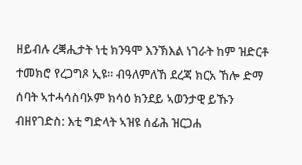ዘይብሉ ረቛሒታት ነቲ ክንዓሞ እንኽእል ነገራት ከም ዝድርቶ ተመክሮ የረጋግጾ ኢዩ። ብዓለምለኸ ደረጃ ክርአ ኸሎ ድማ ሰባት ኣተሓሳስባኦም ክሳዕ ክንደይ ኣወንታዊ ይኹን ብዘየገድስ: እቲ ግድላት ኣዝዩ ሰፊሕ ዝርጋሐ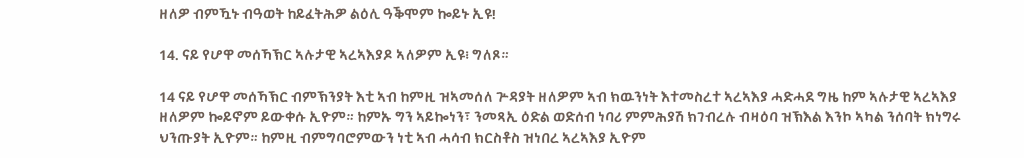ዘለዎ ብምዃኑ ብዓወት ከይፈትሕዎ ልዕሊ ዓቕሞም ኰይኑ ኢዩ!

14. ናይ የሆዋ መሰኻኽር ኣሉታዊ ኣረኣእያዶ ኣለዎም ኢዩ፧ ግለጾ።

14 ናይ የሆዋ መሰኻኽር ብምኽንያት እቲ ኣብ ከምዚ ዝኣመሰለ ጕዳያት ዘለዎም ኣብ ክዉንነት እተመስረተ ኣረኣእያ ሓድሓደ ግዜ ከም ኣሉታዊ ኣረኣእያ ዘለዎም ኰይኖም ይውቀሱ ኢዮም። ከምኡ ግን ኣይኰነን፣ ንመጻኢ ዕድል ወድሰብ ነባሪ ምምሕያሽ ክገብረሉ ብዛዕባ ዝኽእል እንኮ ኣካል ንሰባት ክነግሩ ህንጡያት ኢዮም። ከምዚ ብምግባሮምውን ነቲ ኣብ ሓሳብ ክርስቶስ ዝነበረ ኣረኣእያ ኢዮም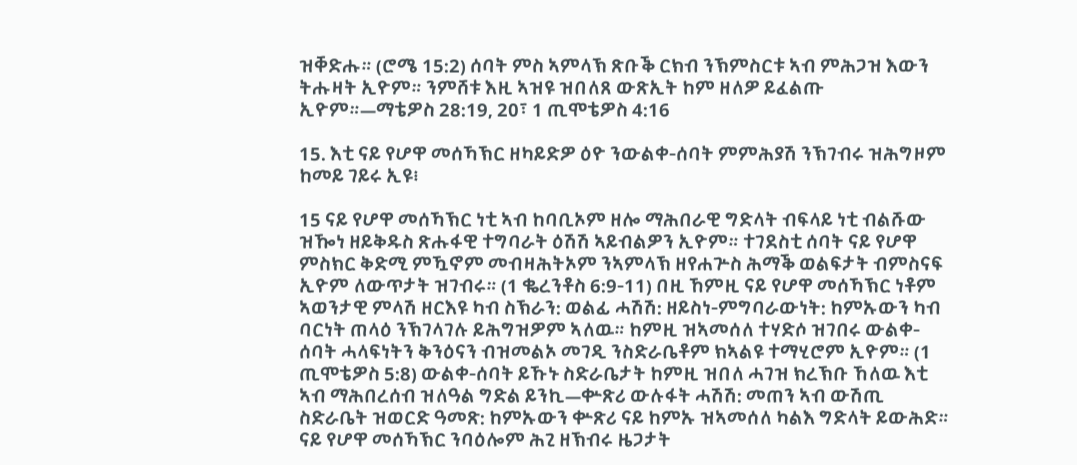ዝቐድሑ። (ሮሜ 15:2) ሰባት ምስ ኣምላኽ ጽቡቕ ርክብ ንኽምስርቱ ኣብ ምሕጋዝ እውን ትሑዛት ኢዮም። ንምሸቱ እዚ ኣዝዩ ዝበለጸ ውጽኢት ከም ዘለዎ ይፈልጡ ኢዮም።—ማቴዎስ 28:19, 20፣ 1 ጢሞቴዎስ 4:16

15. እቲ ናይ የሆዋ መሰኻኽር ዘካይድዎ ዕዮ ንውልቀ-ሰባት ምምሕያሽ ንኽገብሩ ዝሕግዞም ከመይ ገይሩ ኢዩ፧

15 ናይ የሆዋ መሰኻኽር ነቲ ኣብ ከባቢኦም ዘሎ ማሕበራዊ ግድላት ብፍላይ ነቲ ብልሹው ዝዀነ ዘይቅዱስ ጽሑፋዊ ተግባራት ዕሽሽ ኣይብልዎን ኢዮም። ተገደስቲ ሰባት ናይ የሆዋ ምስክር ቅድሚ ምዃኖም መብዛሕትኦም ንኣምላኽ ዘየሐጕስ ሕማቕ ወልፍታት ብምስናፍ ኢዮም ለውጥታት ዝገብሩ። (1 ቈረንቶስ 6:9-11) በዚ ኸምዚ ናይ የሆዋ መሰኻኽር ነቶም ኣወንታዊ ምላሽ ዘርእዩ ካብ ስኽራን: ወልፊ ሓሽሽ: ዘይስነ-ምግባራውነት: ከምኡውን ካብ ባርነት ጠላዕ ንኽገላገሉ ይሕግዝዎም ኣለዉ። ከምዚ ዝኣመሰለ ተሃድሶ ዝገበሩ ውልቀ-ሰባት ሓላፍነትን ቅንዕናን ብዝመልኦ መገዲ ንስድራቤቶም ክኣልዩ ተማሂሮም ኢዮም። (1 ጢሞቴዎስ 5:8) ውልቀ-ሰባት ይኹኑ ስድራቤታት ከምዚ ዝበለ ሓገዝ ክረኽቡ ኸለዉ እቲ ኣብ ማሕበረሰብ ዝለዓል ግድል ይንኪ—ቍጽሪ ውሉፋት ሓሽሽ: መጠን ኣብ ውሽጢ ስድራቤት ዝወርድ ዓመጽ: ከምኡውን ቍጽሪ ናይ ከምኡ ዝኣመሰለ ካልእ ግድላት ይውሕድ። ናይ የሆዋ መሰኻኽር ንባዕሎም ሕጊ ዘኽብሩ ዜጋታት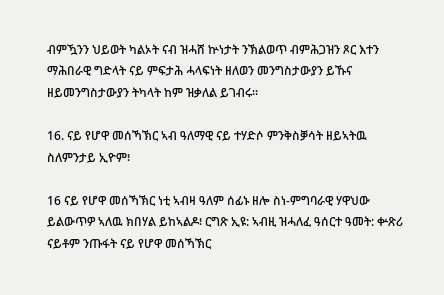ብምዃንን ህይወት ካልኦት ናብ ዝሓሸ ኵነታት ንኽልወጥ ብምሕጋዝን ጾር እተን ማሕበራዊ ግድላት ናይ ምፍታሕ ሓላፍነት ዘለወን መንግስታውያን ይኹና ዘይመንግስታውያን ትካላት ከም ዝቃለል ይገብሩ።

16. ናይ የሆዋ መሰኻኽር ኣብ ዓለማዊ ናይ ተሃድሶ ምንቅስቓሳት ዘይኣትዉ ስለምንታይ ኢዮም፧

16 ናይ የሆዋ መሰኻኽር ነቲ ኣብዛ ዓለም ሰፊኑ ዘሎ ስነ-ምግባራዊ ሃዋህው ይልውጥዎ ኣለዉ ክበሃል ይከኣልዶ፧ ርግጽ ኢዩ: ኣብዚ ዝሓለፈ ዓሰርተ ዓመት: ቍጽሪ ናይቶም ንጡፋት ናይ የሆዋ መሰኻኽር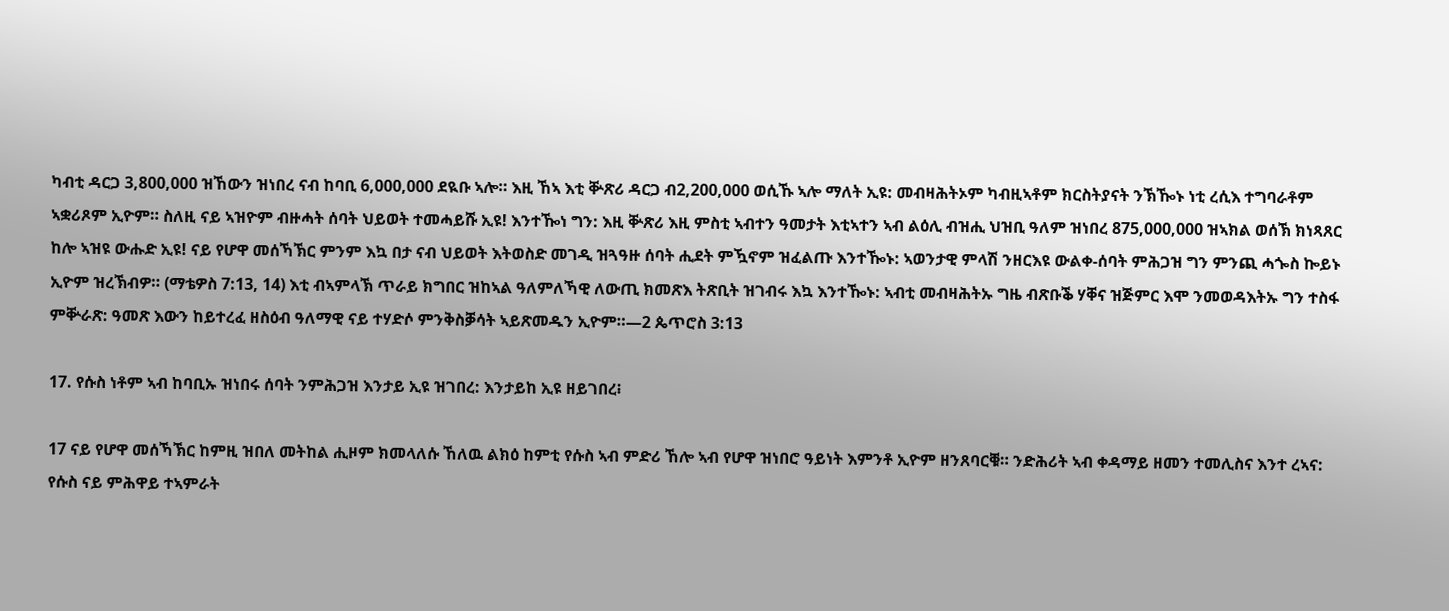ካብቲ ዳርጋ 3,800,000 ዝኸውን ዝነበረ ናብ ከባቢ 6,000,000 ደዪቡ ኣሎ። እዚ ኸኣ እቲ ቝጽሪ ዳርጋ ብ2,200,000 ወሲኹ ኣሎ ማለት ኢዩ: መብዛሕትኦም ካብዚኣቶም ክርስትያናት ንኽዀኑ ነቲ ረሲእ ተግባራቶም ኣቋሪጾም ኢዮም። ስለዚ ናይ ኣዝዮም ብዙሓት ሰባት ህይወት ተመሓይሹ ኢዩ! እንተዀነ ግን: እዚ ቝጽሪ እዚ ምስቲ ኣብተን ዓመታት እቲኣተን ኣብ ልዕሊ ብዝሒ ህዝቢ ዓለም ዝነበረ 875,000,000 ዝኣክል ወሰኽ ክነጻጸር ከሎ ኣዝዩ ውሑድ ኢዩ! ናይ የሆዋ መሰኻኽር ምንም እኳ በታ ናብ ህይወት እትወስድ መገዲ ዝጓዓዙ ሰባት ሒደት ምዃኖም ዝፈልጡ እንተዀኑ: ኣወንታዊ ምላሽ ንዘርእዩ ውልቀ-ሰባት ምሕጋዝ ግን ምንጪ ሓጐስ ኰይኑ ኢዮም ዝረኽብዎ። (ማቴዎስ 7:13, 14) እቲ ብኣምላኽ ጥራይ ክግበር ዝከኣል ዓለምለኻዊ ለውጢ ክመጽእ ትጽቢት ዝገብሩ እኳ እንተዀኑ: ኣብቲ መብዛሕትኡ ግዜ ብጽቡቕ ሃቐና ዝጅምር እሞ ንመወዳእትኡ ግን ተስፋ ምቝራጽ: ዓመጽ እውን ከይተረፈ ዘስዕብ ዓለማዊ ናይ ተሃድሶ ምንቅስቓሳት ኣይጽመዱን ኢዮም።—2 ጴጥሮስ 3:13

17. የሱስ ነቶም ኣብ ከባቢኡ ዝነበሩ ሰባት ንምሕጋዝ እንታይ ኢዩ ዝገበረ: እንታይከ ኢዩ ዘይገበረ፧

17 ናይ የሆዋ መሰኻኽር ከምዚ ዝበለ መትከል ሒዞም ክመላለሱ ኸለዉ ልክዕ ከምቲ የሱስ ኣብ ምድሪ ኸሎ ኣብ የሆዋ ዝነበሮ ዓይነት እምንቶ ኢዮም ዘንጸባርቑ። ንድሕሪት ኣብ ቀዳማይ ዘመን ተመሊስና እንተ ረኣና: የሱስ ናይ ምሕዋይ ተኣምራት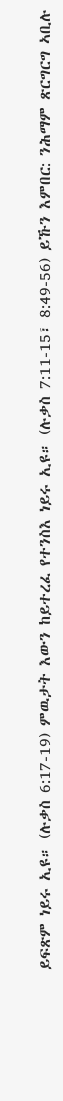ይፍጽም ነይሩ ኢዩ። (ሉቃስ 6:17-19) ምዉታት እውን ከይተረፈ የተንስእ ነይሩ ኢዩ። (ሉቃስ 7:11-15፣ 8:49-56) ይኹን እምበር: ንሕማም ጽርግርግ ኣቢሉ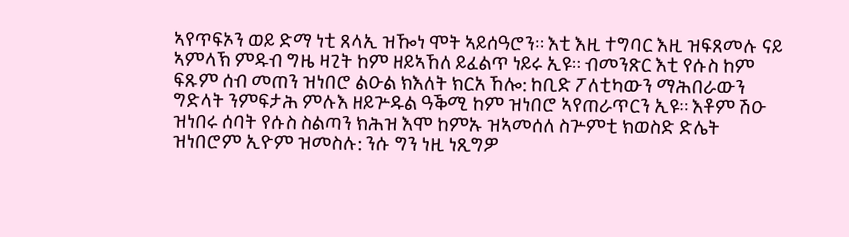ኣየጥፍኦን ወይ ድማ ነቲ ጸላኢ ዝዀነ ሞት ኣይሰዓሮን። እቲ እዚ ተግባር እዚ ዝፍጸመሉ ናይ ኣምላኽ ምዱብ ግዜ ዛጊት ከም ዘይኣኸለ ይፈልጥ ነይሩ ኢዩ። ብመንጽር እቲ የሱስ ከም ፍጹም ሰብ መጠን ዝነበሮ ልዑል ክእለት ክርአ ኸሎ: ከቢድ ፖለቲካውን ማሕበራውን ግድላት ንምፍታሕ ምሉእ ዘይጕዱል ዓቕሚ ከም ዝነበሮ ኣየጠራጥርን ኢዩ። እቶም ሽዑ ዝነበሩ ሰባት የሱስ ስልጣን ክሕዝ እሞ ከምኡ ዝኣመሰለ ስጕምቲ ክወስድ ድሌት ዝነበሮም ኢዮም ዝመስሉ: ንሱ ግን ነዚ ነጺግዎ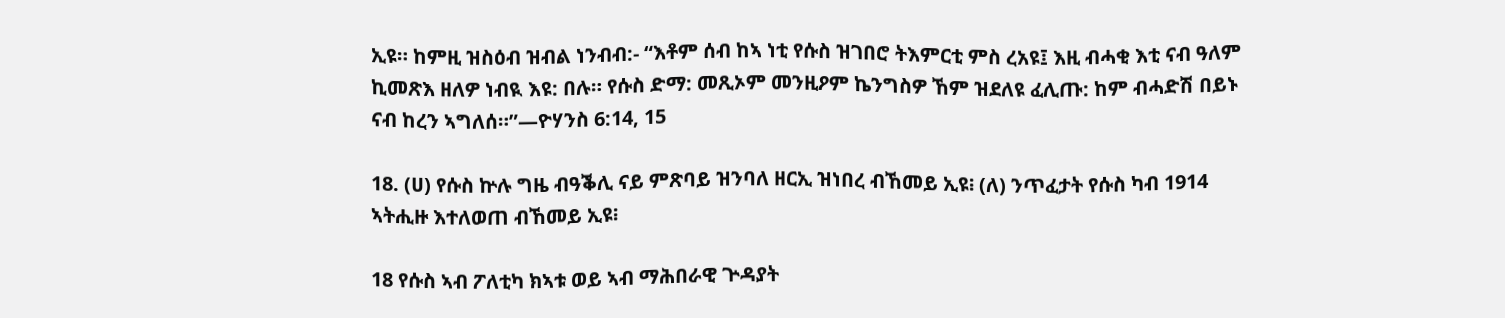ኢዩ። ከምዚ ዝስዕብ ዝብል ነንብብ:- “እቶም ሰብ ከኣ ነቲ የሱስ ዝገበሮ ትእምርቲ ምስ ረአዩ፤ እዚ ብሓቂ እቲ ናብ ዓለም ኪመጽእ ዘለዎ ነብዪ እዩ: በሉ። የሱስ ድማ: መጺኦም መንዚዖም ኬንግስዎ ኸም ዝደለዩ ፈሊጡ: ከም ብሓድሽ በይኑ ናብ ከረን ኣግለሰ።”—ዮሃንስ 6:14, 15

18. (ሀ) የሱስ ኵሉ ግዜ ብዓቕሊ ናይ ምጽባይ ዝንባለ ዘርኢ ዝነበረ ብኸመይ ኢዩ፧ (ለ) ንጥፈታት የሱስ ካብ 1914 ኣትሒዙ እተለወጠ ብኸመይ ኢዩ፧

18 የሱስ ኣብ ፖለቲካ ክኣቱ ወይ ኣብ ማሕበራዊ ጕዳያት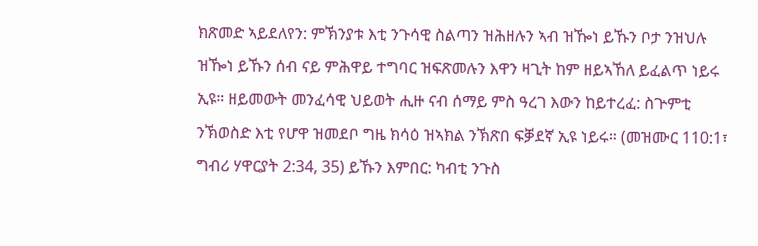ክጽመድ ኣይደለየን: ምኽንያቱ እቲ ንጉሳዊ ስልጣን ዝሕዘሉን ኣብ ዝዀነ ይኹን ቦታ ንዝህሉ ዝዀነ ይኹን ሰብ ናይ ምሕዋይ ተግባር ዝፍጽመሉን እዋን ዛጊት ከም ዘይኣኸለ ይፈልጥ ነይሩ ኢዩ። ዘይመውት መንፈሳዊ ህይወት ሒዙ ናብ ሰማይ ምስ ዓረገ እውን ከይተረፈ: ስጕምቲ ንኽወስድ እቲ የሆዋ ዝመደቦ ግዜ ክሳዕ ዝኣክል ንኽጽበ ፍቓደኛ ኢዩ ነይሩ። (መዝሙር 110:1፣ ግብሪ ሃዋርያት 2:34, 35) ይኹን እምበር: ካብቲ ንጉስ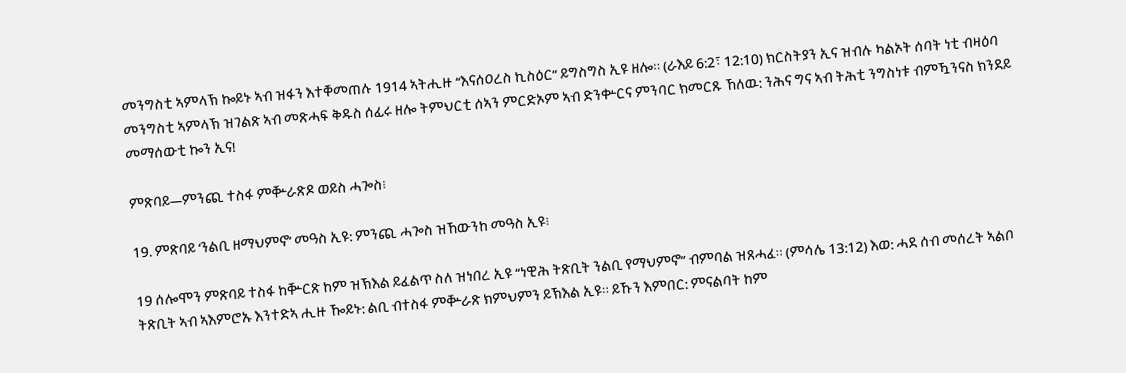መንግስቲ ኣምላኽ ኰይኑ ኣብ ዝፋን እተቐመጠሉ 1914 ኣትሒዙ “እናሰዐረስ ኪስዕር” ይግስግስ ኢዩ ዘሎ። (ራእይ 6:2፣ 12:10) ክርስትያን ኢና ዝብሉ ካልኦት ሰባት ነቲ ብዛዕባ መንግስቲ ኣምላኽ ዝገልጽ ኣብ መጽሓፍ ቅዱስ ሰፊሩ ዘሎ ትምህርቲ ሰኣን ምርድኦም ኣብ ድንቍርና ምንባር ክመርጹ ኸለዉ: ንሕና ግና ኣብ ትሕቲ ንግስነቱ ብምዃንናስ ክንደይ መማሰውቲ ኰን ኢና!

ምጽባይ—ምንጪ ተስፋ ምቝራጽዶ ወይስ ሓጐስ፧

19. ምጽባይ ‘ንልቢ ዘማህምኖ’ መዓስ ኢዩ: ምንጪ ሓጐስ ዝኸውንከ መዓስ ኢዩ፧

19 ሰሎሞን ምጽባይ ተስፋ ከቝርጽ ከም ዝኽእል ይፈልጥ ስለ ዝነበረ ኢዩ “ነዊሕ ትጽቢት ንልቢ የማህምኖ” ብምባል ዝጸሓፈ። (ምሳሌ 13:12) እወ: ሓደ ሰብ መሰረት ኣልቦ ትጽቢት ኣብ ኣእምሮኡ እንተድኣ ሒዙ ዀይኑ: ልቢ ብተስፋ ምቝራጽ ክምህምን ይኽእል ኢዩ። ይኹን እምበር: ምናልባት ከም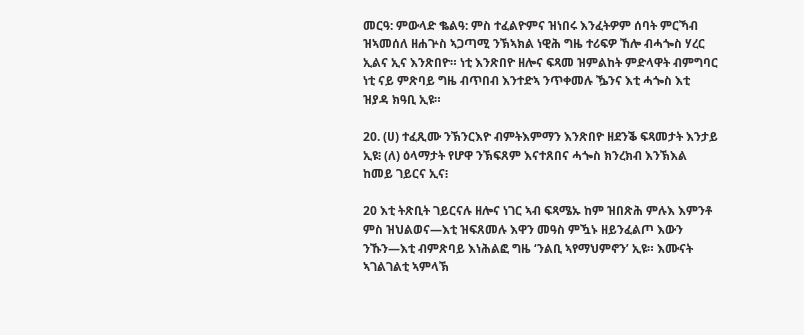መርዓ: ምውላድ ቈልዓ: ምስ ተፈልዮምና ዝነበሩ እንፈትዎም ሰባት ምርኻብ ዝኣመሰለ ዘሐጕስ ኣጋጣሚ ንኽኣክል ነዊሕ ግዜ ተሪፍዎ ኸሎ ብሓጐስ ሃረር ኢልና ኢና እንጽበዮ። ነቲ እንጽበዮ ዘሎና ፍጻመ ዝምልከት ምድላዋት ብምግባር ነቲ ናይ ምጽባይ ግዜ ብጥበብ እንተድኣ ንጥቀመሉ ዄንና እቲ ሓጐስ እቲ ዝያዳ ክዓቢ ኢዩ።

20. (ሀ) ተፈጺሙ ንኽንርእዮ ብምትእምማን እንጽበዮ ዘደንቕ ፍጻመታት እንታይ ኢዩ፧ (ለ) ዕላማታት የሆዋ ንኽፍጸም እናተጸበና ሓጐስ ክንረክብ እንኽእል ከመይ ገይርና ኢና፧

20 እቲ ትጽቢት ገይርናሉ ዘሎና ነገር ኣብ ፍጻሜኡ ከም ዝበጽሕ ምሉእ እምንቶ ምስ ዝህልወና—እቲ ዝፍጸመሉ እዋን መዓስ ምዃኑ ዘይንፈልጦ እውን ንኹን—እቲ ብምጽባይ እነሕልፎ ግዜ ‘ንልቢ ኣየማህምኖን’ ኢዩ። እሙናት ኣገልገልቲ ኣምላኽ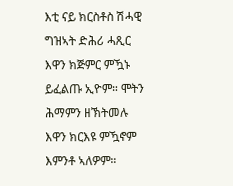እቲ ናይ ክርስቶስ ሽሓዊ ግዝኣት ድሕሪ ሓጺር እዋን ክጅምር ምዃኑ ይፈልጡ ኢዮም። ሞትን ሕማምን ዘኽትመሉ እዋን ክርእዩ ምዃኖም እምንቶ ኣለዎም።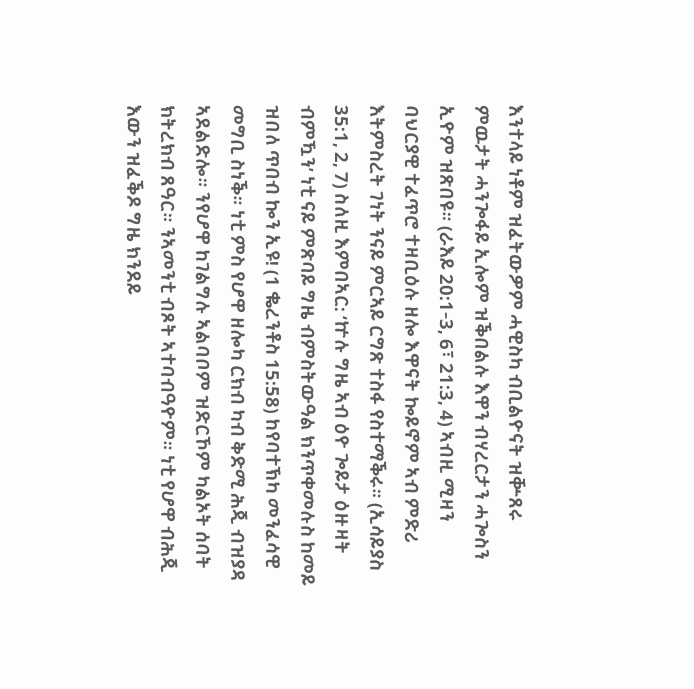እንተላይ ነቶም ዝፈትውዎም ሓዊስካ ብቢልዮናት ዝቝጸሩ ምዉታት ሓንጐፋይ ኢሎም ዝቕበልሉ እዋን ብሃረርታን ሓጐስን ኢዮም ዝጽበዩ። (ራእይ 20:1-3, 6፣ 21:3, 4) ኣብዚ ሚዛን ባህርያዊ ተፈጥሮ ተዛቢዕሉ ዘሎ እዋናት ኰይኖም ኣብ ምድሪ እትምስረት ገነት ንናይ ምርኣይ ርግጽ ተስፋ የስተማቕሩ። (ኢሳይያስ 35:1, 2, 7) ስለዚ እምበኣር: ‘ኵሉ ግዜ ኣብ ዕዮ ጐይታ ዕዙዛት ብምዃን’ ነቲ ናይ ምጽባይ ግዜ ብምስትውዓል ክንጥቀመሉስ ከመይ ዝበለ ጥበብ ኰን ኢዩ! (1 ቈረንቶስ 15:58) ከየባተኽካ መንፈሳዊ መግቢ ስነቕ። ነቲ ምስ የሆዋ ዘሎካ ርክብ ካብ ቅድሚ ሕጂ ብዝያዳ ኣደልድሎ። ንየሆዋ ከገልግሉ ኣልባቦም ዝድርኾም ካልኦት ሰባት ክትረክብ ጸዓር። ንኣመንቲ ብጾት ኣተባብዓዮም። ነቲ የሆዋ ብሕጂ እውን ዝፈቕዶ ግዜ ክንደይ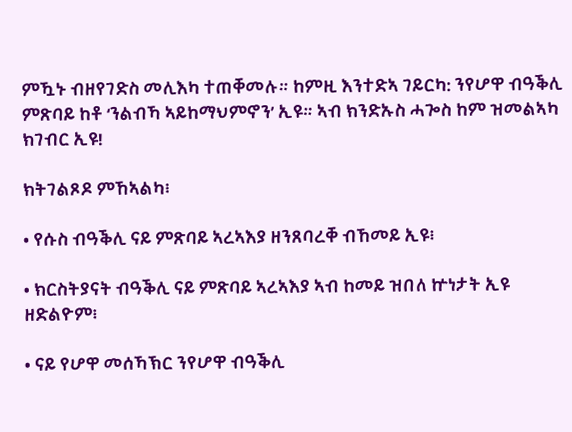ምዃኑ ብዘየገድስ መሊእካ ተጠቐመሉ። ከምዚ እንተድኣ ገይርካ: ንየሆዋ ብዓቕሊ ምጽባይ ከቶ ‘ንልብኻ ኣይከማህምኖን’ ኢዩ። ኣብ ክንድኡስ ሓጐስ ከም ዝመልኣካ ክገብር ኢዩ!

ክትገልጾዶ ምኸኣልካ፧

• የሱስ ብዓቕሊ ናይ ምጽባይ ኣረኣእያ ዘንጸባረቐ ብኸመይ ኢዩ፧

• ክርስትያናት ብዓቕሊ ናይ ምጽባይ ኣረኣእያ ኣብ ከመይ ዝበለ ኵነታት ኢዩ ዘድልዮም፧

• ናይ የሆዋ መሰኻኽር ንየሆዋ ብዓቕሊ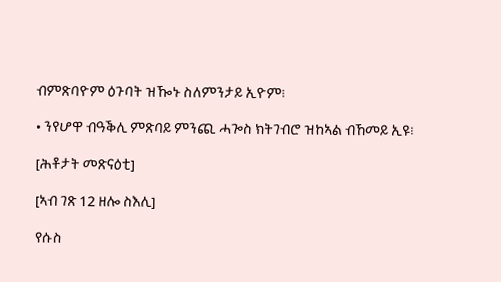ብምጽባዮም ዕጉባት ዝዀኑ ስለምንታይ ኢዮም፧

• ንየሆዋ ብዓቕሊ ምጽባይ ምንጪ ሓጐስ ክትገብሮ ዝከኣል ብኸመይ ኢዩ፧

[ሕቶታት መጽናዕቲ]

[ኣብ ገጽ 12 ዘሎ ስእሊ]

የሱስ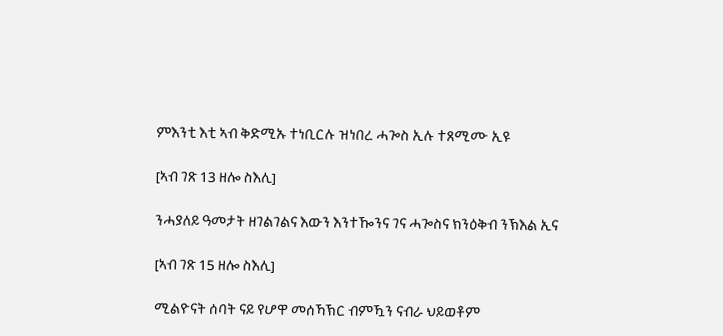ምእንቲ እቲ ኣብ ቅድሚኡ ተነቢርሉ ዝነበረ ሓጐስ ኢሉ ተጸሚሙ ኢዩ

[ኣብ ገጽ 13 ዘሎ ስእሊ]

ንሓያለይ ዓመታት ዘገልገልና እውን እንተዀንና ገና ሓጐስና ክንዕቅብ ንኽእል ኢና

[ኣብ ገጽ 15 ዘሎ ስእሊ]

ሚልዮናት ሰባት ናይ የሆዋ መሰኻኽር ብምዃን ናብራ ህይወቶም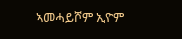ኣመሓይሾም ኢዮም